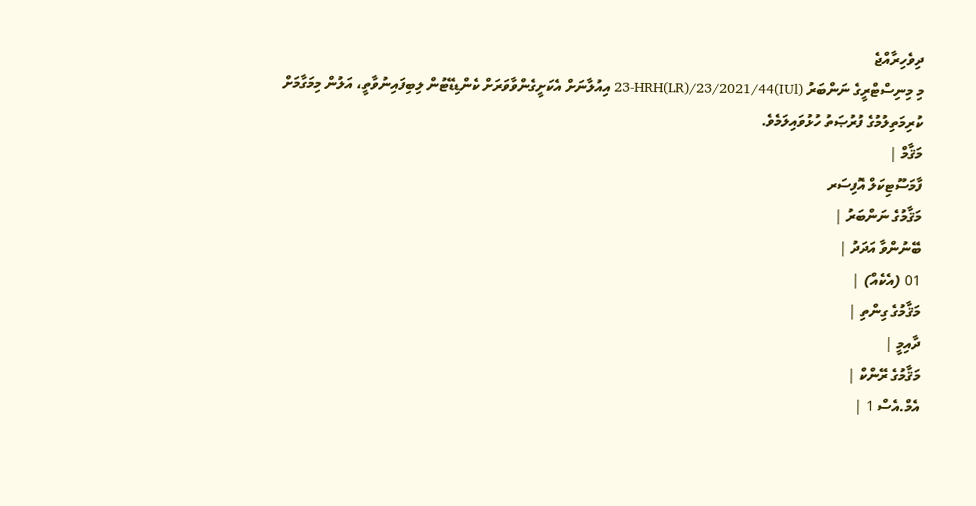ދިވެހިރާއްޖެ
މި މިނިސްޓްރީގެ ނަންބަރު (IUl)23-HRH(LR)/23/2021/44 އިއުލާނަށް އެކަށީގެންވާވަރަށް ކެންޑިޑޭޓުން ލިބިފައިނުވާތީ، އަލުން މިމަގާމަށް ކުރިމަތިލުމުގެ ފުރުޞަތު ހުޅުވައިލަމެވެ.
މަޤާމް |
ފާމަސޫޓިކަލް އޮފިސަރ
މަޤާމުގެ ނަންބަރު |
ބޭނުންވާ އަދަދު |
01 (އެކެއް) |
މަޤާމުގެ ގިންތި |
ދާއިމީ |
މަޤާމުގެ ރޭންކް |
އެމް.އެސް 1 |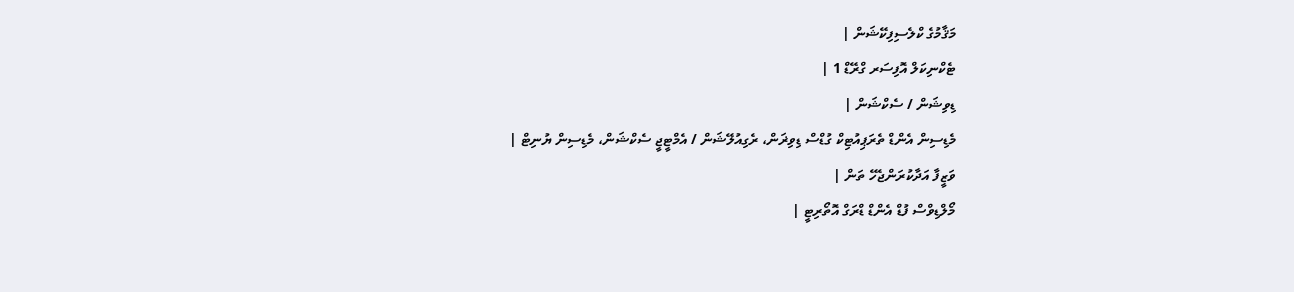މަޤާމުގެ ކްލެސިފިކޭޝަން |
ޓެކްނިކަލް އޮފިސަރ ގްރޭޑް 1 |
ޑިވިޝަން / ސެކްޝަން |
މެޑިސިން އެންޑް ތެރަޕިއުޓިކް ގުޑްސް ޑިވިޜަން، ރެގިއުލޭޝަން / އެމްޓީޖީ ސެކްޝަން، މެޑިސިން ޔުނިޓް |
ވަޒީފާ އަދާކުރަންޖެހޭ ތަން |
މޯލްޑިވްސް ފުޑް އެންޑް ޑްރަގް އޮތޯރިޓީ |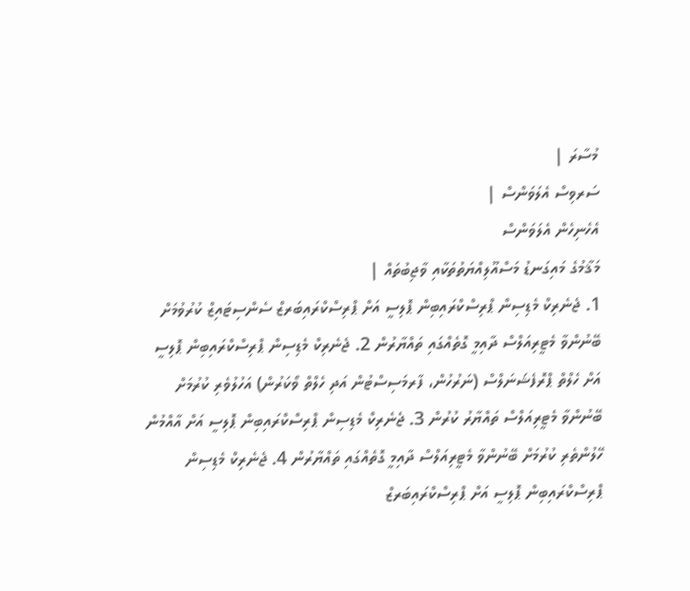މުސާރަ |
ސަރވިސް އެލަވަންސް |
އެހެނިހެން އެލަވަންސް
މަޤާމުގެ މައިގަނޑު މަސްއޫލިއްޔަތުތަކާއި ވާޖިބުތައް |
1. ޖެނެރިކް މެޑިސިން ޕްރިސްކްރައިބިން ޕޮލިސީ އަށް ޕްރިސްކްރައިބަރޒް ސެންސިޓައިޒް ކުރުވުމަށް ބޭނުންވާ މެޓީރިއަލްސް ދާއިމީ ގޮތެއްގައި ތައްޔާރުން 2. ޖެނެރިކް މެޑިސިން ޕްރިސްކްރައިބިން ޕޮލިސީ އަށް ހެލްތް ޕްރޮފެޝަނަލްސް (ނަރުހުން، ފާރމަސިސްޓުން އަދި ހެލްތް ވޯކަރުން) އަހުލުވެރި ކުރުމަށް ބޭނުންވާ މެޓީރިއަލްސް ތައްޔާރު ކުރުން 3. ޖެނެރިކް މެޑިސިން ޕްރިސްކްރައިބިން ޕޮލިސީ އަށް އާއްމުން ހޭލުންތެރި ކުރުމަށް ބޭނުންވާ މެޓީރިއަލްސް ދާއިމީ ގޮތެއްގައި ތައްޔާރުން 4. ޖެނެރިކް މެޑިސިން ޕްރިސްކްރައިބިން ޕޮލިސީ އަށް ޕްރިސްކްރައިބަރޒް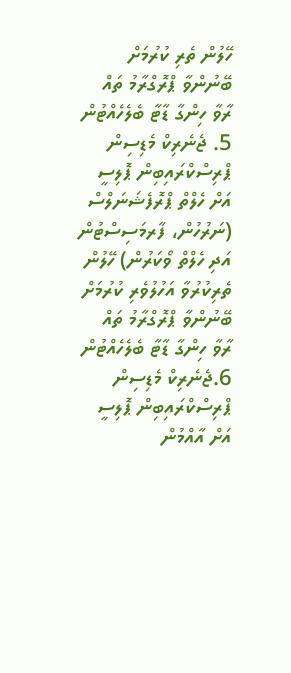ހޭލުން ތެރި ކުރުމަށް ބޭނުންވާ ޕްރޮގްރާމު ތައް ރާވާ ހިންގާ ޑާޓާ ބެލެހެއްޓުން 5. ޖެނެރިކް މެޑިސިން ޕްރިސްކްރައިބިން ޕޮލިސީ އަށް ހެލްތް ޕްރޮފެޝަނަލްސް (ނަރުހުން، ފާރމަސިސްޓުން އަދި ހެލްތް ވޯކަރުން) ހޭލުން ތެރިކުރުވާ އަހުލުވެރި ކުރުމަށް ބޭނުންވާ ޕްރޮގްރާމު ތައް ރާވާ ހިންގާ ޑާޓާ ބެލެހެއްޓުން 6.ޖެނެރިކް މެޑިސިން ޕްރިސްކްރައިބިން ޕޮލިސީ އަށް އާއްމުން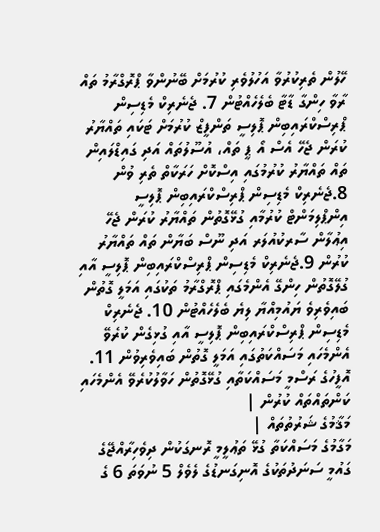ހޭލުން ތެރިކުރުވާ އަހުލުވެރި ކުރުމަށް ބޭނުންވާ ޕްރޮގްރާމު ތައް ރާވާ ހިންގާ ޑާޓާ ބެލެހެއްޓުން 7. ޖެނެރިކް މެޑިސިން ޕްރިސްކްރައިބިން ޕޮލިސީ ތަންފީޒް ކުރުމަށް ޓަކައި ތައްޔާރު ކުރަން ޖެހޭ އެސް އޯ ޕީ ތައް، އުސޫލުތައް އަދި ގައިޑްލައިން ތައް ތައްޔާރު ކުރުމުގައި އިސްކޮށް ހަރަކާތް ތެރި ވުން 8.ޖެނެރިކް މެޑިސިން ޕްރިސްކްރައިބިން ޕޮލިސީ އިންޕްލިމަންޓް ކުރުމާއި ގުޅޭގޮތުން ތައްޔާރު ކުރަން ޖެހޭ އިޢުލާން ސާރކުއުލަރ އަދި ނޫސް ބަޔާން ތައް ތައްޔާރު ކުރުން 9.ޖެނެރިކް މެޑިސިން ޕްރިސްކްރައިބިން ޕޮލިސީ އާއި ގުލޭގޮތުން ހިންގޭ އެންމެގައި ޕްރޮގްރާމު ތަކުގައި އަމަލީ ގޮތުން ބައިވެރިވެ ޔައުމިއްޔާ ލިޔެ ބެލެހެއްޓުން 10. ޖެނެރިކް މެޑިސިން ޕްރިސްކްރައިބިން ޕޮލިސީ އާއި ގުޅިގެން ކުރެވޭ އެންމެހައި މަސައްކަތުގައި އަމަލީ ގޮތުން ބައިވެރިވުން 11. އޮފީހުގެ ރަސްމީ މަސައްކަތާއި ގުޅޭގޮތުން ހަވާލުކުރެވޭ އެންމެހައި ކަންތައްތައް ކުރުން |
މަޤާމުގެ ޝަރުތުތައް |
މަގާމުގެ މަސައްކަތާ ގުޅޭ ތަޢުލީމީ ރޮނގަކުން ދިވެހިރާއްޖޭގެ ގައުމީ ސަނަދުތަކުގެ އޮނިގަނޑުގެ ލެވެލް 5 ނުވަތަ 6 ގެ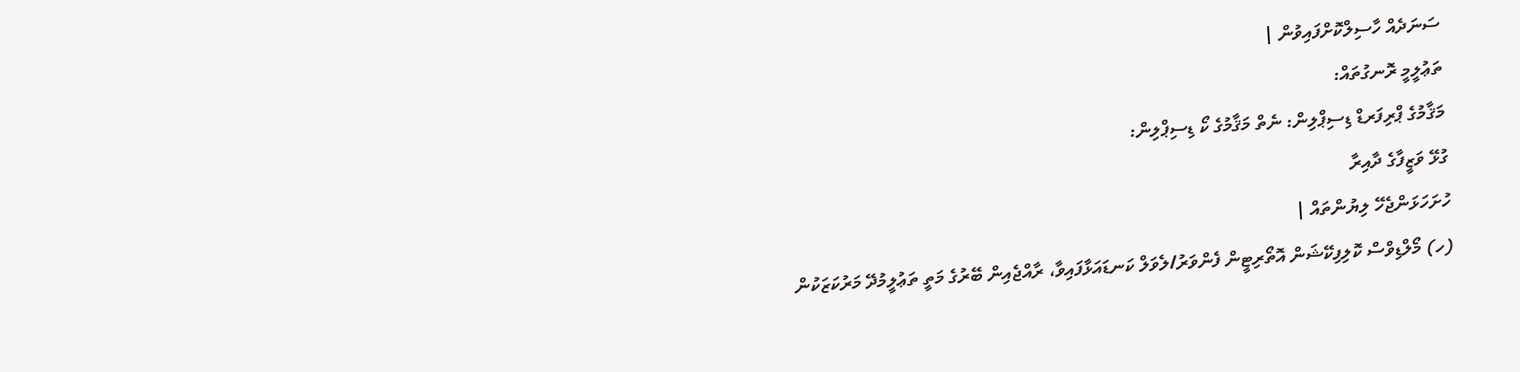ސަނަދެއް ހާސިލްކޮށްފައިވުން |
ތަޢުލީމީ ރޮނގުތައް:
މަޤާމުގެ ޕްރިފަރޑް ޑިސިޕްލިން: ނެތް މަޤާމުގެ ކޯ ޑިސިޕްލިން:
ގުޅޭ ވަޒީފާގެ ދާއިރާ
ހުށަހަޅަންޖެހޭ ލިޔުންތައް |
(ހ) މޯލްޑިވްސް ކޮލިފިކޭޝަން އޮތޯރިޓީން ފެންވަރު/ލެވަލް ކަނޑައަޅާފައިވާ، ރާއްޖެއިން ބޭރުގެ މަތީ ތަޢުލީމުދޭ މަރުކަޒަކުން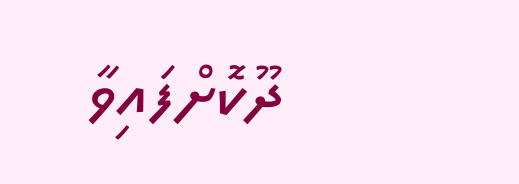ދޫކޮށްފައިވާ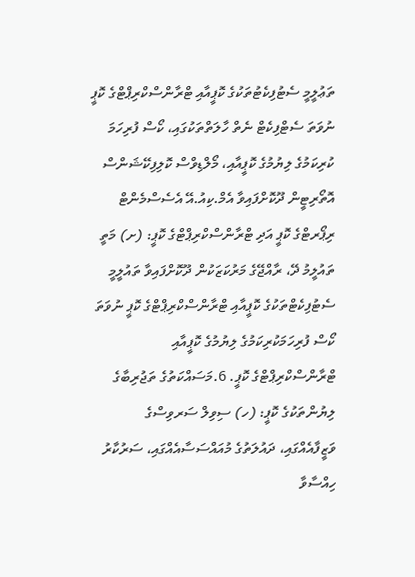ތަޢުލީމީ ސެޓުފިކެޓުތަކުގެ ކޮޕީއާއި ޓްރާންސްކްރިޕްޓްގެ ކޮޕީ ނުވަތަ ސެޓްފިކެޓް ނެތް ހާލަތްތަކުގައި، ކޯސް ފުރިހަމަ ކުރިކަމުގެ ލިޔުމުގެ ކޮޕީއާއި، މޯލްޑިވްސް ކޮލިފިކޭޝަންސް އޮތޯރިޓީން ދޫކޮށްފައިވާ އެމް.ކިއު.އޭ އެސެސްމެންޓް ރިޕޯރޓްގެ ކޮޕީ އަދި ޓްރާންސްކްރިޕްޓްގެ ކޮޕީ: (ށ) މަތީ ތައުލީމު ދޭ، ރާއްޖޭގެ މަރުކަޒަކުން ދޫކޮށްފައިވާ ތައުލީމީ ސެޓުފިކެޓްތަކުގެ ކޮޕީއާއި ޓްރާންސްކްރިޕްޓްގެ ކޮޕީ ނުވަތަ ކޯސް ފުރިހަމަކުރިކަމުގެ ލިޔުމުގެ ކޮޕީއާއި ޓްރާންސްކްރިޕްޓްގެ ކޮޕީ. 6.މަސައްކަތުގެ ތަޖުރިބާގެ ލިޔުންތަކުގެ ކޮޕީ: (ހ) ސިވިލް ސަރވިސްގެ ވަޒީފާއެއްގައި، ދައުލަތުގެ މުއައްސަސާއެއްގައި، ސަރުކާރު ހިއްސާވާ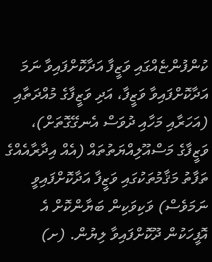ކުންފުންޏެއްގައި ވަޒީފާ އަދާކޮށްފައިވާ ނަމަ އަދާކޮށްފައިވާ ވަޒީފާ، އަދި ވަޒީފާގެ މުއްދަތާއި (އަހަރާއި މަހާއި ދުވަސް އެނގޭގޮތަށް)، ވަޒީފާގެ މަސްއޫލިއްޔަތުތައް (އެއް އިދާރާއެއްގެ ތަފާތު މަޤާމުތަކުގައި ވަޒީފާ އަދާކޮށްފައިވީ ނަމަވެސް) ވަކިވަކިން ބަޔާންކޮށް އެ އޮފީހަކުން ދޫކޮށްފައިވާ ލިޔުން. (ށ)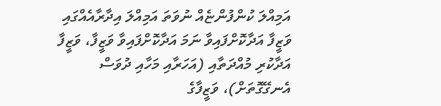އަމިއްލަ ކުންފުންޏެއް ނުވަތަ އަމިއްލަ އިދާރާއެއްގައި ވަޒީފާ އަދާކޮށްފައިވާ ނަމަ އަދާކޮށްފައިވާ ވަޒީފާ، ވަޒީފާ އަދާކުރި މުއްދަތާއި (އަހަރާއި މަހާއި ދުވަސް އެނގޭގޮތަށް)، ވަޒީފާގެ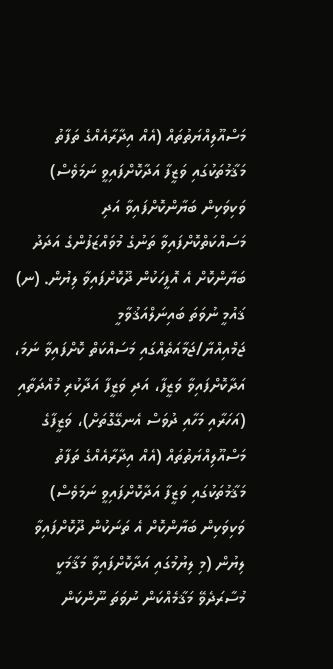މަސްއޫލިއްޔަތުތައް (އެއް އިދާރާއެއްގެ ތަފާތު މަޤާމުތަކުގައި ވަޒީފާ އަދާކޮށްފައިވީ ނަމަވެސް) ވަކިވަކިން ބަޔާންކޮށްފައިވާ އަދި މަސައްކަތްކޮށްފައިވާ ތަނުގެ މުވައްޒަފުންގެ އަދަދު ބަޔާންކޮށް އެ އޮފީހަކުން ދޫކޮށްފައިވާ ލިޔުން. (ނ) ޤައުމީ ނުވަތަ ބައިނަލްއަޤުވާމީ ޖަމްއިއްޔާ/ޖަމާއަތެއްގައި މަސައްކަތް ކޮށްފައިވާ ނަމަ، އަދާކޮށްފައިވާ ވަޒީފާ، އަދި ވަޒީފާ އަދާކުރި މުއްދަތާއި (އަހަރާއި މަހާއި ދުވަސް އެނގޭގޮތަށް)، ވަޒީފާގެ މަސްއޫލިއްޔަތުތައް (އެއް އިދާރާއެއްގެ ތަފާތު މަޤާމުތަކުގައި ވަޒީފާ އަދާކޮށްފައިވީ ނަމަވެސް) ވަކިވަކިން ބަޔާންކޮށް އެ ތަނަކުން ދޫކޮށްފައިވާ ލިޔުން (މި ލިޔުމުގައި އަދާކޮށްފައިވާ މަޤާމަކީ މުސާރަދެވޭ މަޤާމެއްކަން ނުވަތަ ނޫންކަން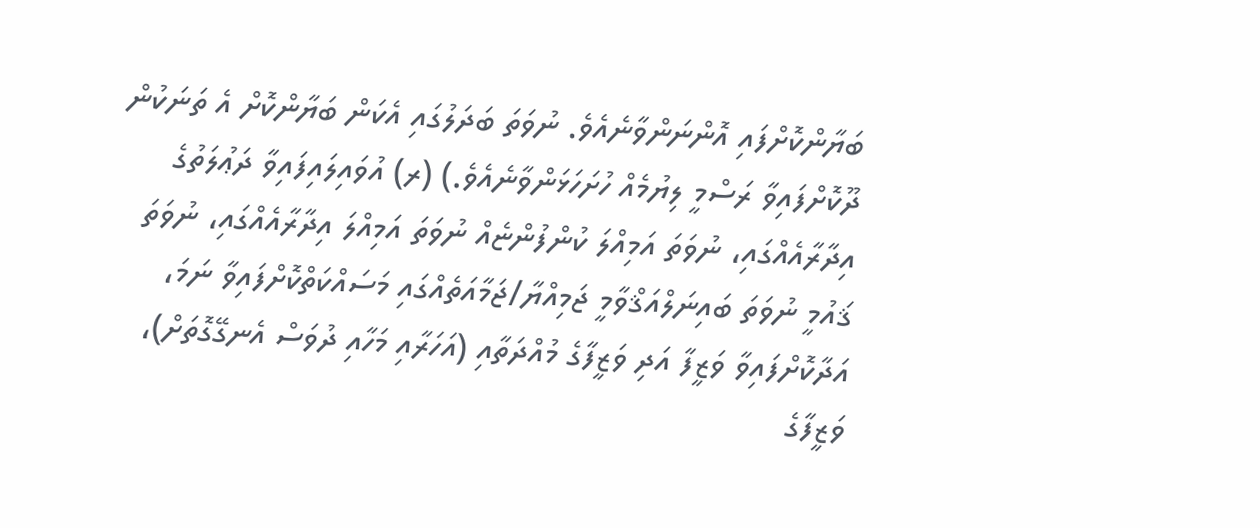ބަޔާންކޮށްފައި އޮންނަންވާނެއެވެ. ނުވަތަ ބަދަލުގައި އެކަން ބަޔާންކޮށް އެ ތަނަކުން ދޫކޮށްފައިވާ ރަސްމީ ލިޔުމެއް ހުށަހަޅަންވާނެއެވެ.) (ރ) އުވައިލައިފައިވާ ދަޢުލަތުގެ އިދާރާއެއްގައި، ނުވަތަ އަމިއްލަ ކުންފުންޏެއް ނުވަތަ އަމިއްލަ އިދާރާއެއްގައި، ނުވަތަ ޤައުމީ ނުވަތަ ބައިނަލްއަޤްވާމީ ޖަމިއްޔާ/ޖަމާއަތެއްގައި މަސައްކަތްކޮށްފައިވާ ނަމަ، އަދާކޮށްފައިވާ ވަޒީފާ އަދި ވަޒީފާގެ މުއްދަތާއި (އަހަރާއި މަހާއި ދުވަސް އެނގޭގޮތަށް)، ވަޒީފާގެ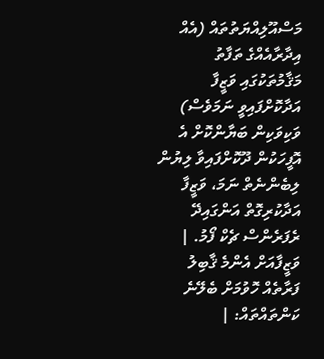މަސްއޫލިއްޔަތުތައް (އެއް އިދާރާއެއްގެ ތަފާތު މަޤާމުތަކުގައި ވަޒީފާ އަދާކޮށްފައިވީ ނަމަވެސް) ވަކިވަކިން ބަޔާންކޮށް އެ އޮފީހަކުން ދޫކޮށްފައިވާ ލިޔުން ލިބެންނެތް ނަމަ، ވަޒީފާ އަދާކުރިގޮތް އަންގައިދޭ ރެފަރެންސް ޗެކް ފޯމު. |
ވަޒީފާއަށް އެންމެ ޤާބިލު ފަރާތެއް ހޮވުމަށް ބެލޭނެ ކަންތައްތައް: |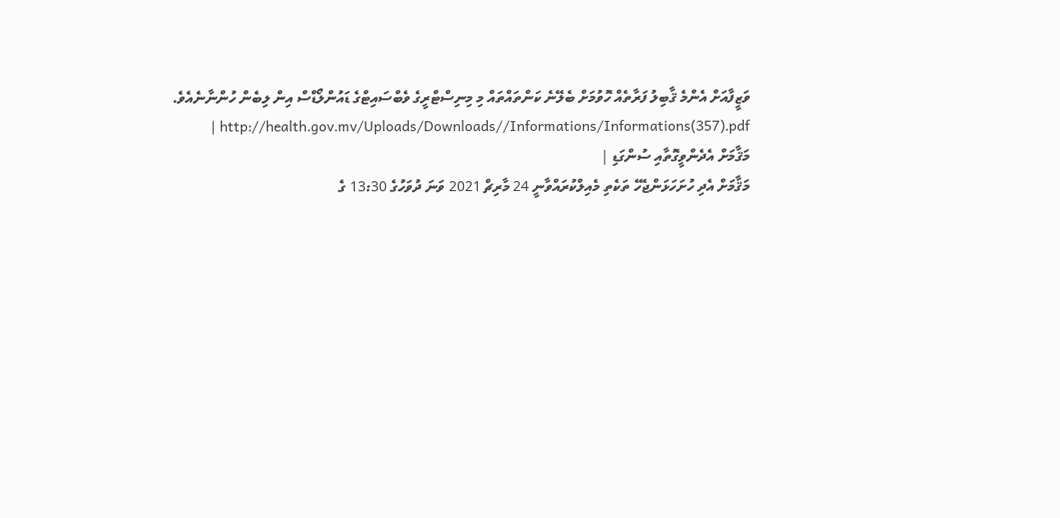ވަޒީފާއަށް އެންމެ ޤާބިލު ފަރާތެއް ހޮވުމަށް ބެލޭނެ ކަންތައްތައް މި މިނިސްޓްރީގެ ވެބްސައިޓްގެ ޑައުންލޯޑްސް އިން ލިބެން ހުންނާނެއެވެ. http://health.gov.mv/Uploads/Downloads//Informations/Informations(357).pdf |
މަޤާމަށް އެދެންވީގޮތާއި ސުންގަޑި |
މަޤާމަށް އެދި ހުށަހަޅަންޖެހޭ ތަކެތި މެއިލްކުރައްވާނީ 24 މާރިޗް 2021 ވަނަ ދުވަހުގެ 13:30 ގެ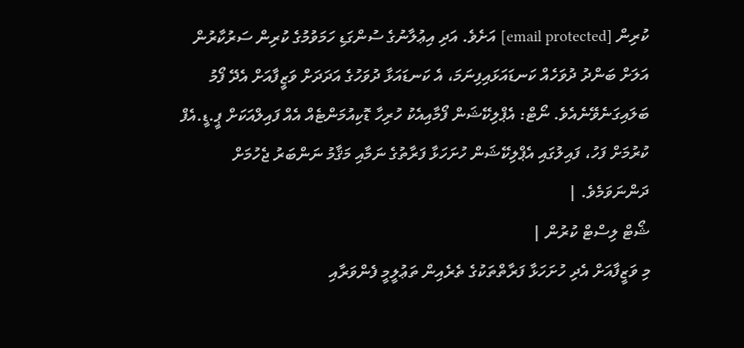ކުރިން [email protected] އަށެވެ. އަދި އިޢުލާނުގެ ސުންގަޑި ހަމަވުމުގެ ކުރިން ސަރުކާރުން އަލަށް ބަންދު ދުވަހެއް ކަނޑައަޅައިފިނަމަ، އެ ކަނޑައަޅާ ދުވަހުގެ އަދަދަށް ވަޒީފާއަށް އެދޭ ފޯމު ބަލައިގަނެވޭނެއެވެ. ނޯޓް: އެޕްލިކޭޝަން ފޯމާއިއެކު ހުރިހާ ޑޮކިއުމަންޓެއް އެއް ފައިލްއަކަށް ޕީ.ޑީ.އެފް ކުރުމަށް ފަހު، ފައިލުގައި އެޕްލިކޭޝަން ހުށަހަޅާ ފަރާތުގެ ނަމާއި މަޤާމު ނަންބަރު ޖެހުމަށް ދަންނަވަމެވެ. |
ޝޯޓް ލިސްޓް ކުރުން |
މި ވަޒީފާއަށް އެދި ހުށަހަޅާ ފަރާތްތަކުގެ ތެރެއިން ތަޢުލީމީ ފެންވަރާއި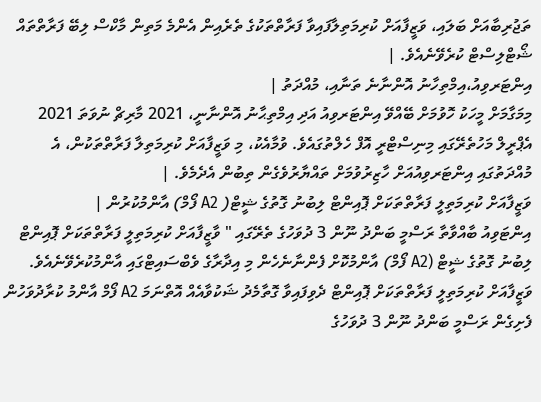ތަޖުރިބާއަށް ބަލައި، ވަޒީފާއަށް ކުރިމަތިލާފައިވާ ފަރާތްތަކުގެ ތެރެއިން އެންމެ މަތިން މާކްސް ލިބޭ ފަރާތްތައް ޝޯޓްލިސްޓް ކުރެވޭނެއެވެ. |
އިންޓަރވިއު،އިމްތިހާނު އޮންނާނެ ތަނާއި، މުއްދަތު |
މިމަގާމަށް މީހަކު ހޮވުމަށް ބޭއްވޭ އިންޓަރވިއު އަދި އިމްތިޙާނު އޮންނާނީ، 2021 މާރިޗް ނުވަތަ 2021 އެޕްރީލް މަހުތެރޭގައި މިނިސްޓްރީ އޮފް ހެލްތުގައެވެ. ވުމާއެކު، މި ވަޒީފާއަށް ކުރިމަތިލާ ފަރާތްތަކުން، އެ މުއްދަތުގައި އިންޓަރވިއުއަށް ހާޒިރުވުމަށް ތައްޔާރުވެގެން ތިބުން އެދެމެވެ. |
ވަޒީފާއަށް ކުރިމަތިލީ ފަރާތްތަކަށް ޕޮއިންޓް ލިބުނު ގޮތުގެ ޝީޓް( A2 ފޯމް) އާންމުކުރުން |
އިންޓަވިއު ބާއްވާތާ ރަސްމީ ބަންދު ނޫން 3 ދުވަހުގެ ތެރޭގައި " ވާޒީފާއަށް ކުރިމަތިލީ ފަރާތްތަކަށް ޕޮއިންޓް ލިބުނު ގޮތުގެ ޝީޓް (A2 ފޯމް) އާންމުކޮށް ފެންނާނެހެން މި އިދާރާގެ ވެބްސައިޓްގައި އާންމުކުރެވޭނެއެވެ. ވަޒީފާއަށް ކުރިމަތިލީ ފަރާތްތަކަށް ޕޮއިންޓް ދެވިފައިވާ ގޮތާމެދު ޝަކުވާއެއް އޮތްނަމަ A2 ފޯމް އާންމު ކުރާދުވަހުން ފެށިގެން ރަސްމީ ބަންދު ނޫން 3 ދުވަހުގެ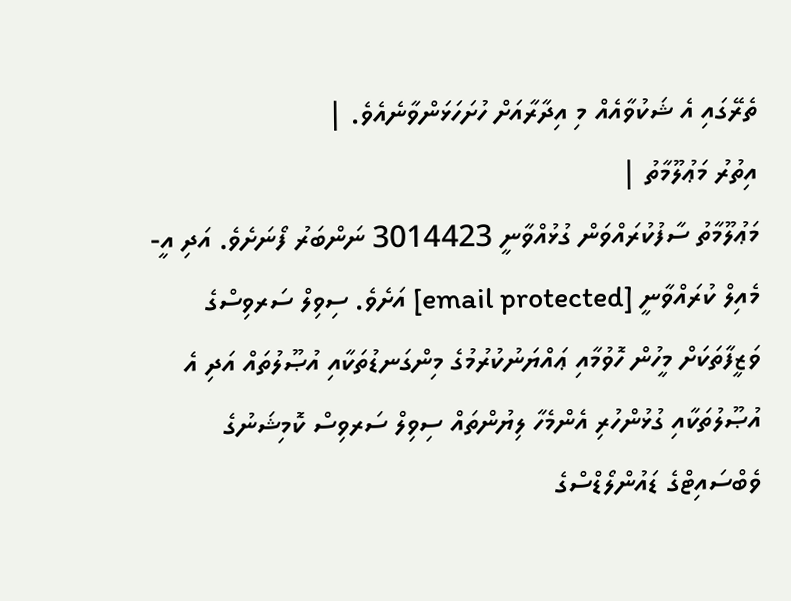ތެރޭގައި އެ ޝަކުވާއެއް މި އިދާރާއަށް ހުށަހަޅަންވާނެއެވެ. |
އިތުރު މަޢުލޫމާތު |
މަޢުލޫމާތު ސާފުކުރައްވަން ގުޅުއްވާނީ 3014423 ނަންބަރު ފޯނަށެވެ. އަދި އީ-މެއިލް ކުރައްވާނީ [email protected] އަށެވެ. ސިވިލް ސަރވިސްގެ ވަޒީފާތަކަށް މީހުން ހޮވުމާއި ޢައްޔަނުކުރުމުގެ މިންގަނޑުތަކާއި އުޞޫލުތައް އަދި އެ އުޞޫލުތަކާއި ގުޅުންހުރި އެންމެހާ ލިޔުންތައް ސިވިލް ސަރވިސް ކޮމިޝަނުގެ ވެބްސައިޓްގެ ޑައުންލޯޑްސްގެ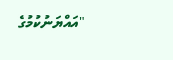"އައްޔަނުކުމުގެ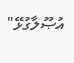އުޞޫލާގުޅޭ"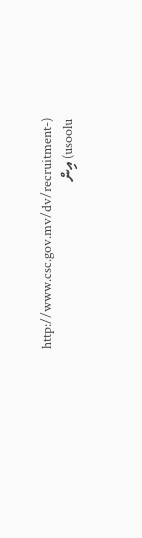(http://www.csc.gov.mv/dv/recruitment-usoolu) އިން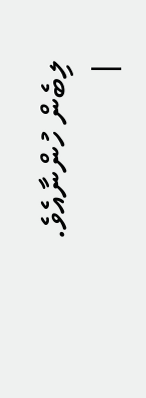ލިބެން ހުންނާއެވެ. |